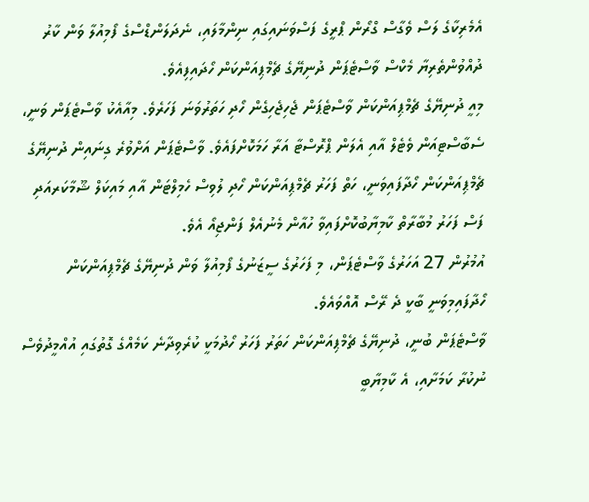އެމެރިކާގެ ލަސް ވެގާސް ގްރޯން ޕްރީގެ ފަސްވަނައިގައި ނިންމާލައި، ނެދަލަންޑްސްގެ ފޯމިއުލާ ވަން ކާރު ދުއްވުންތެރިޔާ މެކްސް ވާސްޓެޕަން ދުނިޔޭގެ ޗެމްޕިއަންކަން ހޯދައިފިއެވެ.
މިއީ ދުނިޔޭގެ ޗެމްޕިއަންކަން ވާސްޓެޕަން ޖެހިޖެހިގެން ހޯދި ހަތަރުވަނަ ފަހަރެވެ. މިއާއެކު ވާސްޓެޕަން ވަނީ، ސެބާސްޓިއަން ވެޓެލް އާއި އެލަން ޕްރޮސްޓާ އަރާ ހަމަކޮށްފައެވެ. ވާސްޓެޕަން އަށްވުރެ ގިނައިން ދުނިޔޭގެ ޗެމްޕިއަންކަން ހޯދާފައިވަނީ، ހަތް ފަހަރު ޗެމްޕިއަންކަން ހޯދި ލުވިސް ހެމިލްޓަން އާއި މައިކަލް ޝޫމާކަރއަދި ފަސް ފަހަރު މުބާރާތް ކާމިޔާބުކޮށްފައިވާ ހުއާން މެނުއެލް ފަންޖިއޯ އެވެ.
އުމުރުން 27 އަހަރުގެ ވާސްޓެޕަން، މި ފަހަރުގެ ސީޒަނުގެ ފޯމިއުލާ ވަން ދުނިޔޭގެ ޗެމްޕިއަންކަން ހޯދާފައިމިވަނީ ބާކީ ދެ ރޭސް އޮއްވައެވެ.
ވާސްޓެޕަން ބުނީ، ދުނިޔޭގެ ޗެމްޕިއަންކަން ހަތަރު ފަހަރު ހޯދުމަކީ ކުރެވިދާނެ ކަމެއްގެ ގޮތުގައި އުއްމީދުވެސް ނުކުރާ ކަމަށާއި، އެ ކާމިޔާބީ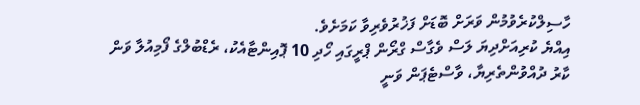ހާސިލްކުރެވުމުން ވަރަށް ބޮޑަށް ފަޚުރުވެރިވާ ކަމަށެވެ.
އިއްޔެ ކުރިއަށްދިޔަ ލަސް ވެގާސް ގްރޯން ޕްރީގައި ހޯދި 10 ޕޮއިންޓާއެކު، ރެޑްބުލްގެ ފޯމިއުލާ ވަން ކާރު ދުއްވުންތެރިޔާ، ވާސްޓެޕަން ވަނީ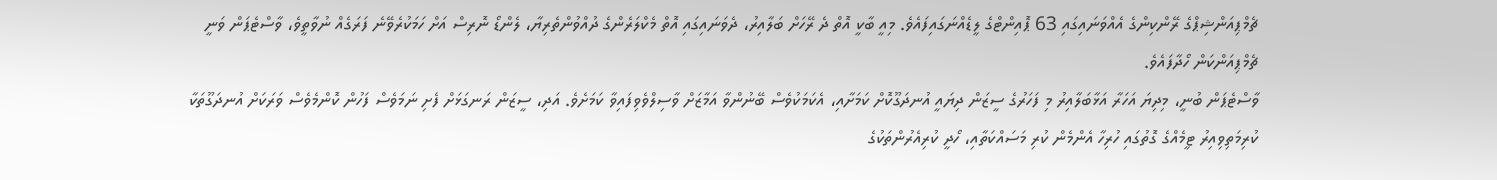ޗެމްޕިއަންޝިޕްގެ ރޭންކިންގެ އެއްވަނައިގައި 63 ޕޮއިންޓްގެ ލީޑެއްނަގައިފައެވެ. މިއީ ބާކީ އޮތް ދެ ރޭހަށް ބަލާއިރު، ދެވަނައިގައި އޮތް މެކްލަރެންގެ ދުއްވުންތެރިޔާ، ލެންޑޯ ނޮރިސް އަށް ހަމަކުރެވޭނެ ފަރަގެއް ނުވާތީވެ، ވާސްޓެޕަން ވަނީ ޗެމްޕިއަންކަން ހޯދާފައެވެ.
ވާސްޓެޕަން ބުނީ، މިދިޔަ އަހަރާ އަޅާބަލާއިރު މި ފަހަރުގެ ސީޒަން ދިޔައީ އުނދަގޫކޮށް ކަމަށާއި، އެކަމަކުވެސް ބޭނުންވާ އަމާޒަށް ވާސިލްވެވިފައިވާ ކަމަށެވެ. އަދި، ސީޒަން ރަނގަޅަށް ފެށި ނަމަވެސް ފަހުން ކޮންމެވެސް ވަރަކަށް އުނދަގޫތަކާ ކުރިމަތިވިއިރު ޓީމެއްގެ ގޮތުގައި ހުރިހާ އެންމެން ކުރި މަސައްކަތާއި، ހޯދީ ކުރިއެރުންތަކުގެ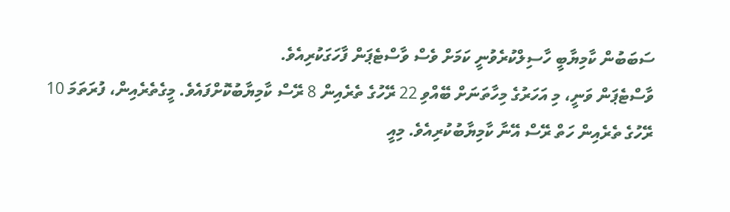ސަބަބުން ކާމިޔާބީ ހާސިލްކުރެވުނީ ކަމަށް ވެސް ވާސްޓެޕަން ފާހަގަކުރިއެވެ.
ވާސްޓެޕަން ވަނީ، މި އަހަރުގެ މިހާތަނަށް ބޭއްވި 22 ރޭހުގެ ތެރެއިން 8 ރޭސް ކާމިޔާބުކޮށްފައެވެ. މީގެތެރެއިން، ފުރަތަމަ 10 ރޭހުގެ ތެރެއިން ހަތް ރޭސް އޭނާ ކާމިޔާބުކުރިއެވެ. މިއީ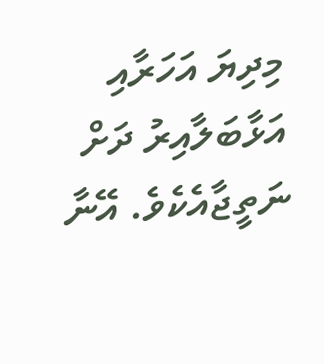މިދިޔަ އަހަރާއި އަޅާބަލާއިރު ދަށް ނަތީޖާއެކެވެ. އޭނާ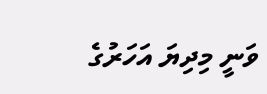ވަނީ މިދިޔަ އަހަރުގެ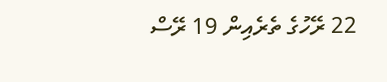22 ރޭހުގެ ތެރެއިން 19 ރޭސް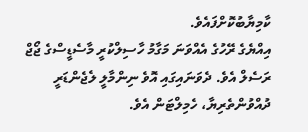ކާމިޔާބުކޮށްފައެވެ.
އިއްޔެގެ ރޭހުގެ އެއްވަނަ މަގާމު ހާސިލްކުރީ މާސެޑީސްގެ ޖޯޖް ރަސެލް އެވެ. ދެވަނައިގައި އޮވެ ނިންމާލީ ލެޖެންޑަރީ ދުއްވުންތެރިޔާ، ހެމިލްޓަން އެވެ.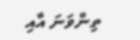ތިންވަނަ އާއި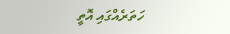ހަތަރެއްގައި އޮތީ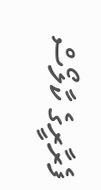ފެރާރީގެ ކާލޯސް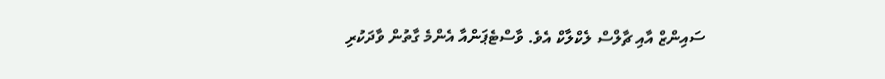ސައިންޒް އާއި ޗާލްސް ލެކްލާކް އެވެ. ވާސްޓެޕަންއާ އެންމެ ގާތުން ވާދަކުރި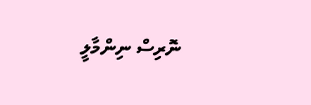ނޮރިސް ނިންމާލީ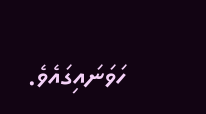ހަވަނައިގައެވެ.